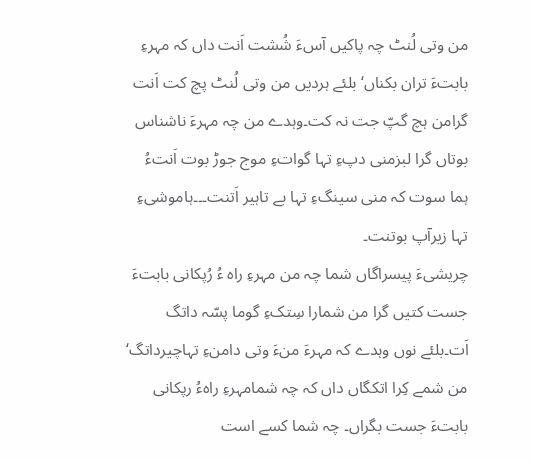من وتی لُنٹ چہ پاکیں آسءَ شُشت اَنت داں کہ مہرءِ بابتءَ تران بکناں‘بلئے ہردیں من وتی لُنٹ پچ کت اَنت گرامن ہچ گپّ جت نہ کت۔وہدے من چہ مہرءَ ناشناس بوتاں گرا لبزمنی دپءِ تہا گواتءِ موج جوڑ بوت اَنتءُ ہما سوت کہ منی سینگءِ تہا بے تاہیر اَتنت۔۔۔ہاموشیءِ تہا زیرآپ بوتنت۔
چریشیءَ پیسراگاں شما چہ من مہرءِ راہ ءُ رُپکانی بابتءَ جست کتیں گرا من شمارا سِتکءِ گوما پسّہ داتگ اَت۔بلئے نوں وہدے کہ مہرءَ منءَ وتی دامنءِ تہاچیرداتگ‘ من شمے کِرا اتکگاں داں کہ چہ شمامہرءِ راہءُ رپکانی بابتءَ جست بگراں۔ چہ شما کسے است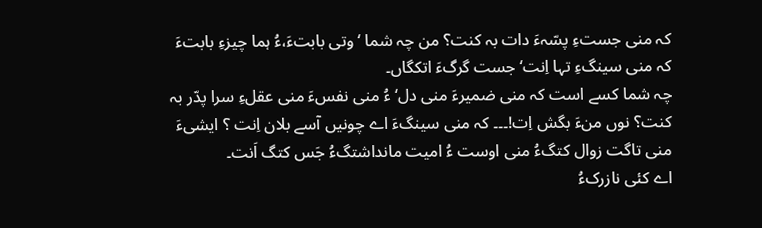کہ منی جستءِ پسّہءَ دات بہ کنت؟ من چہ شما ‘ وتی بابتءَ،ءُ ہما چیزءِ بابتءَ کہ منی سینگءِ تہا اِنت‘جست گرگءَ اتکگاں۔
چہ شما کسے است کہ منی ضمیرءَ منی دل‘ ءُ منی نفسءَ منی عقلءِ سرا پدّر بہ کنت؟ نوں منءَ بگش اِت!۔۔۔ کہ منی سینگءَ اے چونیں آسے بلان اِنت ؟ ایشیءَ منی تاگت زوال کتگءُ منی اوست ءُ امیت مانداشتگءُ جَس کتگ اَنت۔
اے کئی نازرکءُ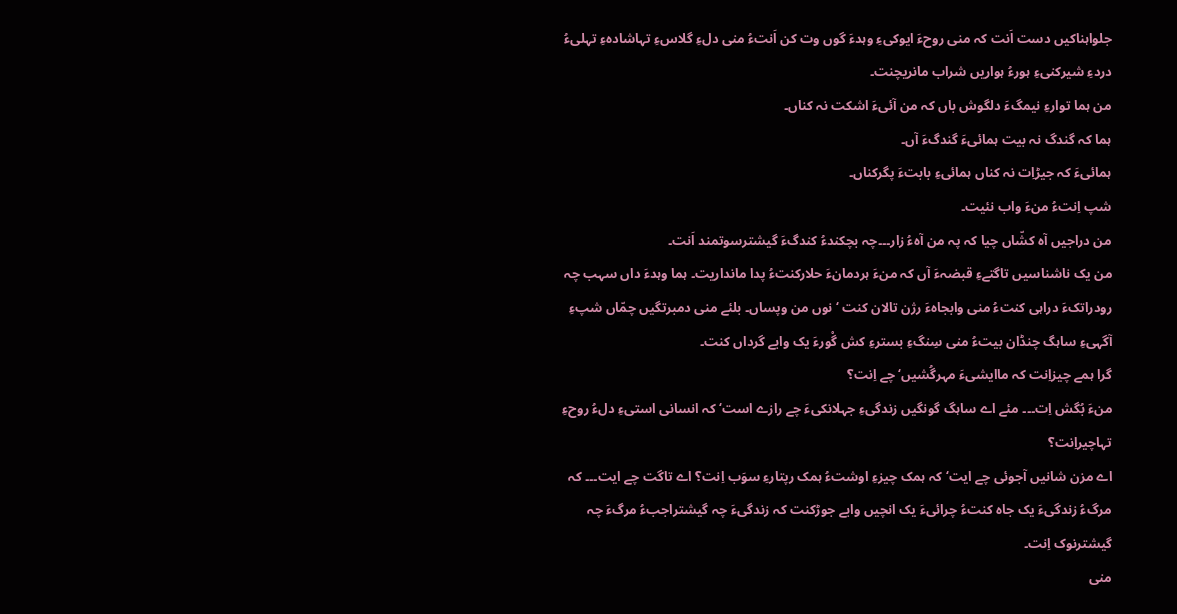جلواہناکیں دست اَنت کہ منی روحءَ ایوکیءِ وہدءَ گوں وت کن اَنتءُ منی دلءِ گلاسءِ تہاشادہءِ تہلیءُ دردءِ شیرکنیءِ ہورءُ ہواریں شراب مانریچنت۔
من ہما توارءِ نیمگءَ دلگوش باں کہ من آئیءَ اشکت نہ کناں۔
ہما کہ گندگ نہ بیت ہمائیءَ گندگءَ آں۔
ہمائیءَ کہ جیڑاِت نہ کناں ہمائیءِ بابتءَ پگرکناں۔
شپ اِنتءُ منءَ واب نئیت۔
من دراجیں آہ کشّاں چیا کہ پہ من آہءُ زار۔۔۔چہ بچکندءُ کندگءَ گیشترسوتمند اَنت۔
من یک ناشناسیں تاگتےءِ قبضہءَ آں کہ منءَ ہردمانءَ حلارکنتءُ پدا مانداریت۔ ہما وہدءَ داں سہب چہ رودراتکءَ دراہی کنتءُ منی وابجاہءَ رژن تالان کنت ‘نوں من وپساں۔ بلئے منی دمبرتگیں چمّاں شپءِ آگہیءِ ساہگ چنڈان بیتءُ منی سِنگءِ بسترءِ کش گْورءَ یک وابے گرداں کنت۔
گرا ہمے چیزاِنت کہ ماایشیءَ مہرگُشیں‘ چے اِنت؟
منءَ بُگش اِت۔۔۔ مئے اے ساہگ گونگیں زندگیءِ جہلانکیءَ چے رازے است‘ کہ انسانی استیءِ دلءُ روحءِ تہاچیراِنت؟
اے مزن شانیں آجوئی چے ایت‘ کہ ہمک چیزءِ اوشتءُ ہمک رپتارءِ سوَب اِنت؟ اے تاگت چے ایت۔۔۔ کہ مرگءُ زندگیءَ یک جاہ کنتءُ چرائیءَ یک انچیں وابے جوڑکنت کہ زندگیءَ چہ گیشتراجبءُ مرگءَ چہ گیشترنوک اِنت۔
منی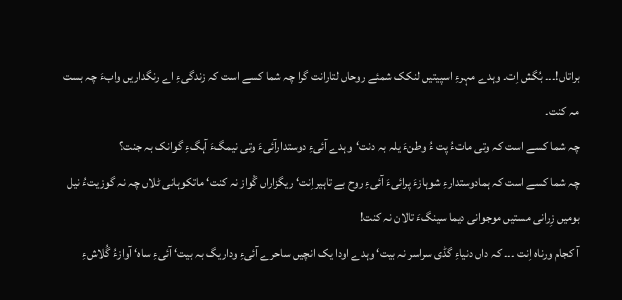براتاں!۔۔۔ بُگش اِت۔ وہدے مہرءِ اسپیتیں لنکک شمئے روحاں لتارانت گرا چہ شما کسے است کہ زندگیءِ اے رنگداریں وابءَ چہ بست مہ کنت۔
چہ شما کسے است کہ وتی ماتءُ پت ءُ وطنءَ یلہ بہ دنت‘وہدے آئیءِ دوستدارآئیءَ وتی نیمگءَ آہگءِ گوانک بہ جنت؟
چہ شما کسے است کہ ہمادوستدارءِ شوہازءَ پرائیءَ آئیءِ روح بے تاہیراِنت‘ ریگزاراں گْواز نہ کنت‘ ماتکوہانی ٹلاں چہ نہ گوزیتءُ نیل بومیں زِرانی مستیں موجوانی دیما سینگءَ تالان نہ کنت!
آ کجام ورناہ اِنت ۔۔۔ کہ داں دنیاءِ گڈی سراسر نہ بیت‘ وہدے اودا یک انچیں ساحرے آئیءِ وداریگ بہ بیت‘ آئیءِ ساہ‘ آوازءُ گُلاشءِ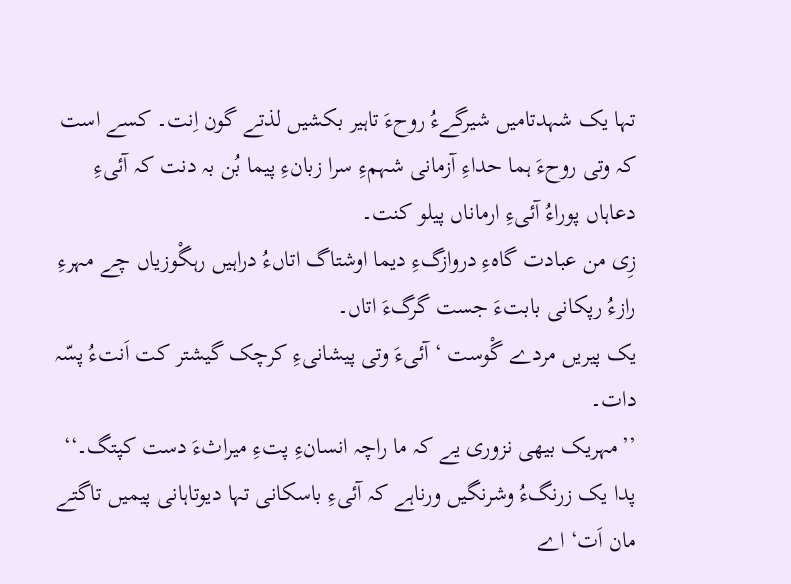تہا یک شہدتامیں شیرگےءُ روحءَ تاہیر بکشیں لذتے گون اِنت۔ کسے است کہ وتی روحءَ ہما حداءِ آزمانی شہمءِ سرا زبانءِ پیما بُن بہ دنت کہ آئیءِ دعاہاں پوراءُ آئیءِ ارماناں پیلو کنت۔
زِی من عبادت گاہءِ دروازگءِ دیما اوشتاگ اتاںءُ دراہیں رہگْوزیاں چے مہرءِ رازءُ رپکانی بابتءَ جست گرگءَ اتاں۔
یک پیریں مردے گْوست ‘ آئیءَ وتی پیشانیءِ کرچک گیشتر کت اَنتءُ پسّہ دات۔
’’مہریک بیھی نزوری یے کہ ما راچہ انسانءِ پتءِ میراثءَ دست کپتگ۔‘‘
پدا یک زرنگءُ وشرنگیں ورناہے کہ آئیءِ باسکانی تہا دیوتاہانی پیمیں تاگتے مان اَت‘ اے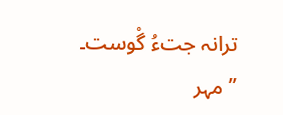ترانہ جتءُ گْوست۔
’’ مہر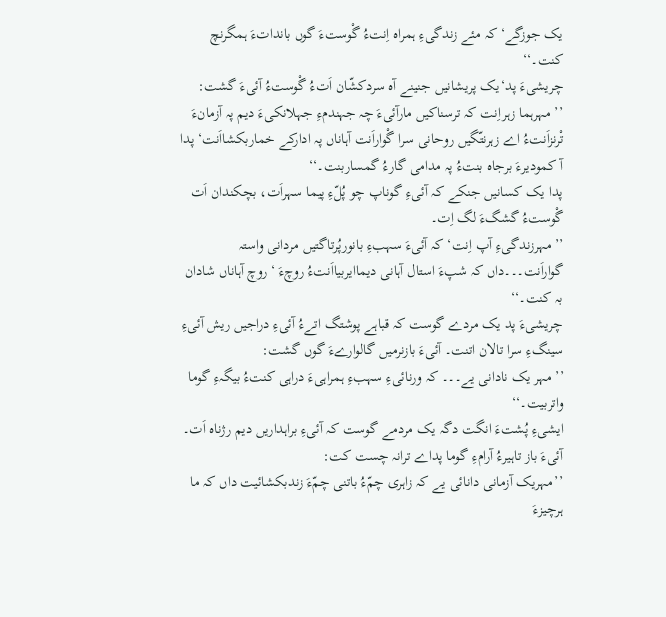یک جوزگے‘ کہ مئے زندگیءِ ہمراہ اِنتءُ گْوستءَ گوں بانداتءَ ہمگرنچ کنت۔‘‘
چریشیءَ پد‘یک پریشانیں جنینے آہ سردکشّان اَتءُ گْوستءُ آئیءَ گشت:
’’ مہرہما زہراِنت کہ ترسناکیں مارآئیءَ چہ جہندمءِ جہلانکیءَ دیم پہ آزمانءَ تْرنزاَنتءُ اے زہرنتّگیں روحانی سرا گْواراَنت آہاناں پہ ادارکے خماربکشااَنت‘ پدا آ کمودیرءَ برجاہ بنتءُ پہ مدامی گارءُ گمساربنت۔‘‘
پدا یک کسانیں جنکے کہ آئیءِ گوناپ چو پُلّءِ پیما سہراَت، بچکندان اَت گْوستءُ گشگءَ لگ اِت۔
’’ مہرزندگیءِ آپ اِنت‘ کہ آئیءَ سہبءِ بانورپُرتاگتیں مردانی واستہ گواراَنت۔۔۔داں کہ شپءَ استال آہانی دیماایربیااَنتءُ روچءَ ‘روچ آہاناں شادان بہ کنت۔‘‘
چریشیءَ پد یک مردے گوست کہ قباہے پوشتگ اتےءُ آئیءِ دراجیں ریش آئیءِ سینگءِ سرا تالان اتنت۔ آئیءَ بازنرمیں گالوارےءَ گوں گشت:
’’ مہر یک نادانی یے۔۔۔ کہ ورنائیءِ سہبءِ ہمراہیءَ دراہی کنتءُ بیگہءِ گوما واتربیت۔‘‘
ایشیءِ پُشتءَ انگت دگہ یک مردمے گوست کہ آئیءِ براہداریں دیم رژناہ اَت۔ آئیءَ باز تاہیرءُ آرامءِ گوما پداے ترانہ چست کت:
’’مہریک آزمانی دانائی یے کہ زاہری چمّءُ باتنی چمّءَ زندبکشائیت داں کہ ما ہرچیزءَ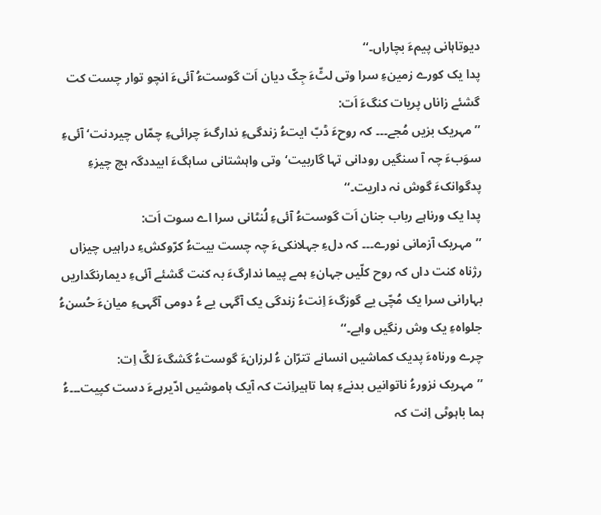دیوتاہانی پیمءَ بچاراں۔‘‘
پدا یک کورے زمینءِ سرا وتی لٹّءَ جِکّ دیان اَت گوستءُ آئیءَ انچو توار چست کت گشئے زاناں پریات کنگءَ اَت:
’’ مہریک بزیں مُجے۔۔۔ کہ روحءَ ڈبّ ایتءُ زندگیءِ ندارگءَ چرائیءِ چمّاں چیردنت‘ آئیءِ سوَبءَ چہ آ سنگیں رودانی تہا گاربیت‘وتی واہشتانی ساہگءَ ابیددگہ ہچ چیزءِ پدگوانکءَ گوش نہ داریت۔‘‘
پدا یک ورناہے رباب جنان اَت گوستءُ آئیءِ لُنٹانی سرا اے سوت اَت:
’’مہریک آزمانی نورے۔۔۔ کہ دلءِ جہلانکیءَ چہ چست بیتءُ کرّوکشءِ دراہیں چیزاں رژناہ کنت داں کہ روح کلّیں جہانءِ ہمے پیما ندارگءَ بہ کنت گشئے آئیءِ دیمارنگداریں بہارانی سرا یک مُچّی یے گوزگءَ اِنتءُ زندگی یک آگہی یے ءُ دومی آگہیءِ میانءَ حُسنءُ جلواہءِ یک وش رنگیں وابے۔‘‘
چرے ورناہءَ پدیک کماشیں انسانے تترّان ءُ لرزانءَ گوستءُ گشگءَ لگّ اِت:
’’مہریک نزورءُ ناتوانیں بدنےءِ ہما تاہیراِنت کہ آیک ہاموشیں ادّیرہےءَ دست کپیت۔۔۔ءُ ہما باہوٹی اِنت کہ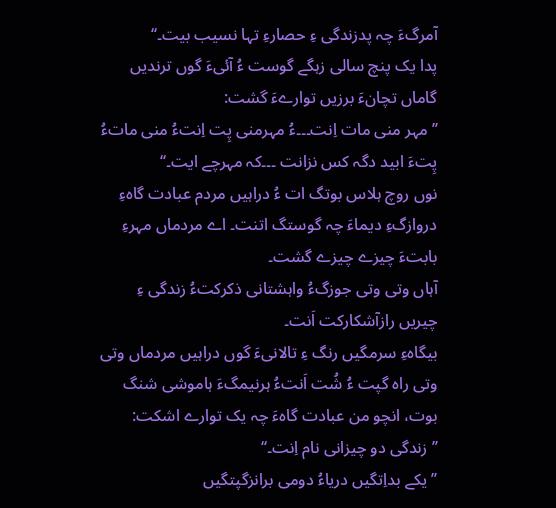آمرگءَ چہ پدزندگی ءِ حصارءِ تہا نسیب بیت۔‘‘
پدا یک پنچ سالی زہگے گوست ءُ آئیءَ گوں ترندیں گاماں تچانءَ برزیں توارےءَ گشت:
’’ مہر منی مات اِنت۔۔۔ءُ مہرمنی پِت اِنتءُ منی ماتءُ پِتءَ ابید دگہ کس نزانت ۔۔۔کہ مہرچے ایت۔‘‘
نوں روچ ہلاس بوتگ ات ءُ دراہیں مردم عبادت گاہءِ دروازگءِ دیماءَ چہ گوستگ اتنت۔ اے مردماں مہرءِ بابتءَ چیزے چیزے گشت۔
آہاں وتی وتی جوزگءُ واہشتانی ذکرکتءُ زندگی ءِ چیریں رازآشکارکت اَنت۔
بیگاہءِ سرمگیں رنگ ءِ تالانیءَ گوں دراہیں مردماں وتی وتی راہ گپت ءُ شُت اَنتءُ ہرنیمگءَ ہاموشی شنگ بوت، انچو من عبادت گاہءَ چہ یک توارے اشکت:
’’ زندگی دو چیزانی نام اِنت۔‘‘
’’یکے بداِتگیں دریاءُ دومی برانزگپتگیں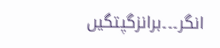انگر۔۔۔برانزگپتگیں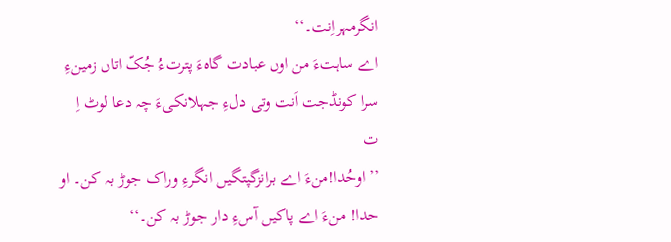انگرمہراِنت۔‘‘
اے ساہتءَ من اوں عبادت گاہءَ پترتءُ جُکّ اتاں زمینءِ سرا کونڈجت اَنت وتی دلءِ جہلانکیءَ چہ دعا لوٹ اِ ت
’’ اوحُدا!منءَ اے برانزگپتگیں انگرءِ وراک جوڑ بہ کن۔ او حدا! منءَ اے پاکیں آسءِ دار جوڑ بہ کن۔‘‘